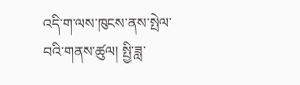འདི་ག་ལས་ཁུངས་ནས་སྤེལ་བའི་གནས་ཚུལ། སྤྱི་ཟླ་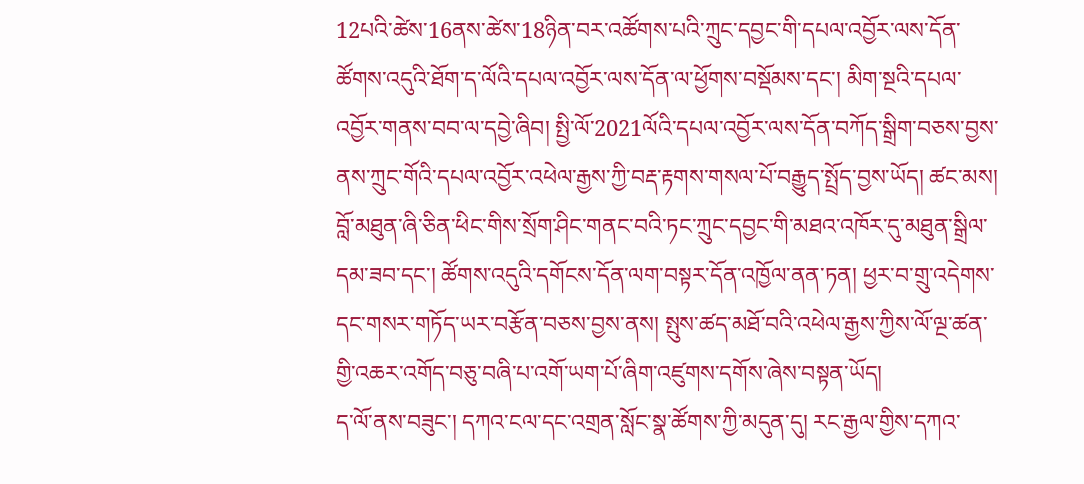12པའི་ཚེས་16ནས་ཚེས་18ཉིན་བར་འཚོགས་པའི་ཀྲུང་དབྱང་གི་དཔལ་འབྱོར་ལས་དོན་ཚོགས་འདུའི་ཐོག་ད་ལོའི་དཔལ་འབྱོར་ལས་དོན་ལ་ཕྱོགས་བསྡོམས་དང་། མིག་སྔའི་དཔལ་འབྱོར་གནས་བབ་ལ་དབྱེ་ཞིབ། སྤྱི་ལོ་2021ལོའི་དཔལ་འབྱོར་ལས་དོན་བཀོད་སྒྲིག་བཅས་བྱས་ནས་ཀྲུང་གོའི་དཔལ་འབྱོར་འཕེལ་རྒྱས་ཀྱི་བརྡ་རྟགས་གསལ་པོ་བརྒྱུད་སྤྲོད་བྱས་ཡོད། ཚང་མས། བློ་མཐུན་ཞི་ཅིན་ཕིང་གིས་སྲོག་ཤིང་གནང་བའི་ཏང་ཀྲུང་དབྱང་གི་མཐའ་འཁོར་དུ་མཐུན་སྒྲིལ་དམ་ཟབ་དང་། ཚོགས་འདུའི་དགོངས་དོན་ལག་བསྟར་དོན་འཁྱོལ་ནན་ཏན། ཕྱར་བ་གྲུ་འདེགས་དང་གསར་གཏོད་ཡར་བརྩོན་བཅས་བྱས་ནས། སྤུས་ཚད་མཐོ་བའི་འཕེལ་རྒྱས་ཀྱིས་ལོ་ལྔ་ཚན་གྱི་འཆར་འགོད་བཅུ་བཞི་པ་འགོ་ཡག་པོ་ཞིག་འཛུགས་དགོས་ཞེས་བསྟན་ཡོད།
ད་ལོ་ནས་བཟུང་། དཀའ་ངལ་དང་འགྲན་སློང་སྣ་ཚོགས་ཀྱི་མདུན་དུ། རང་རྒྱལ་གྱིས་དཀའ་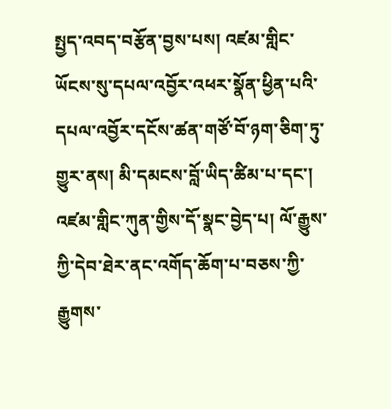སྤྱད་འབད་བརྩོན་བྱས་པས། འཛམ་གླིང་ཡོངས་སུ་དཔལ་འབྱོར་འཕར་སྣོན་ཕྱིན་པའི་དཔལ་འབྱོར་དངོས་ཚན་གཙོ་བོ་ཉག་ཅིག་ཏུ་གྱུར་ནས། མི་དམངས་བློ་ཡིད་ཚིམ་པ་དང་། འཛམ་གླིང་ཀུན་གྱིས་དོ་སྣང་བྱེད་པ། ལོ་རྒྱུས་ཀྱི་དེབ་ཐེར་ནང་འགོད་ཆོག་པ་བཅས་ཀྱི་རྒྱུགས་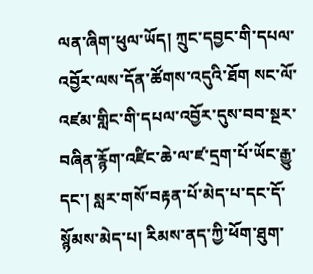ལན་ཞིག་ཕུལ་ཡོད། ཀྲུང་དབྱང་གི་དཔལ་འབྱོར་ལས་དོན་ཚོགས་འདུའི་ཐོག སང་ལོ་འཛམ་གླིང་གི་དཔལ་འབྱོར་དུས་བབ་སྔར་བཞིན་རྙོག་འཛིང་ཆེ་ལ་ཛ་དྲག་པོ་ཡོང་རྒྱུ་དང་། སླར་གསོ་བརྟན་པོ་མེད་པ་དང་དོ་སྙོམས་མེད་པ། རིམས་ནད་ཀྱི་ཕོག་ཐུག་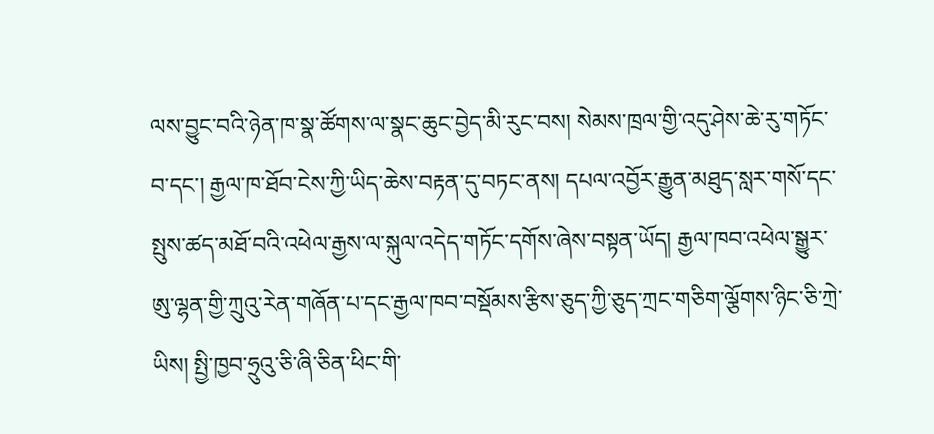ལས་བྱུང་བའི་ཉེན་ཁ་སྣ་ཚོགས་ལ་སྣང་ཆུང་བྱེད་མི་རུང་བས། སེམས་ཁྲལ་གྱི་འདུ་ཤེས་ཆེ་རུ་གཏོང་བ་དང་། རྒྱལ་ཁ་ཐོབ་ངེས་ཀྱི་ཡིད་ཆེས་བརྟན་དུ་བཏང་ནས། དཔལ་འབྱོར་རྒྱུན་མཐུད་སླར་གསོ་དང་སྤུས་ཚད་མཐོ་བའི་འཕེལ་རྒྱས་ལ་སྐུལ་འདེད་གཏོང་དགོས་ཞེས་བསྟན་ཡོད། རྒྱལ་ཁབ་འཕེལ་སྒྱུར་ཨུ་ལྷན་གྱི་ཀྲུའུ་རེན་གཞོན་པ་དང་རྒྱལ་ཁབ་བསྡོམས་རྩིས་ཅུད་ཀྱི་ཅུད་ཀྲང་གཅིག་ལྕོགས་ཉིང་ཅི་ཀྲེ་ཡིས། སྤྱི་ཁྱབ་ཧྲུའུ་ཅི་ཞི་ཅིན་ཕིང་གི་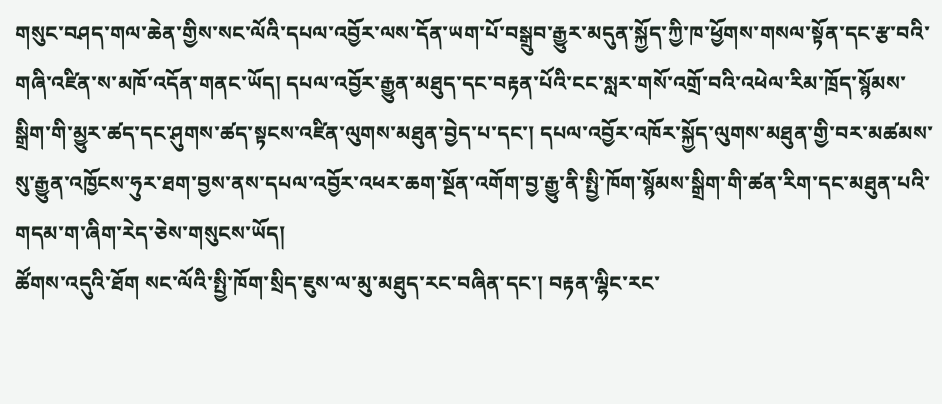གསུང་བཤད་གལ་ཆེན་གྱིས་སང་ལོའི་དཔལ་འབྱོར་ལས་དོན་ཡག་པོ་བསྒྲུབ་རྒྱུར་མདུན་སྐྱོད་ཀྱི་ཁ་ཕྱོགས་གསལ་སྟོན་དང་རྩ་བའི་གཞི་འཛིན་ས་མཁོ་འདོན་གནང་ཡོད། དཔལ་འབྱོར་རྒྱུན་མཐུད་དང་བརྟན་པོའི་ངང་སླར་གསོ་འགྲོ་བའི་འཕེལ་རིམ་ཁྲོད་སྙོམས་སྒྲིག་གི་མྱུར་ཚད་དང་ཤུགས་ཚད་སྟངས་འཛིན་ལུགས་མཐུན་བྱེད་པ་དང་། དཔལ་འབྱོར་འཁོར་སྐྱོད་ལུགས་མཐུན་གྱི་བར་མཚམས་སུ་རྒྱུན་འཁྱོངས་ཧུར་ཐག་བྱས་ནས་དཔལ་འབྱོར་འཕར་ཆག་སྔོན་འགོག་བྱ་རྒྱུ་ནི་སྤྱི་ཁོག་སྙོམས་སྒྲིག་གི་ཚན་རིག་དང་མཐུན་པའི་གདམ་ག་ཞིག་རེད་ཅེས་གསུངས་ཡོད།
ཚོགས་འདུའི་ཐོག སང་ལོའི་སྤྱི་ཁོག་སྲིད་ཇུས་ལ་མུ་མཐུད་རང་བཞིན་དང་། བརྟན་ལྷིང་རང་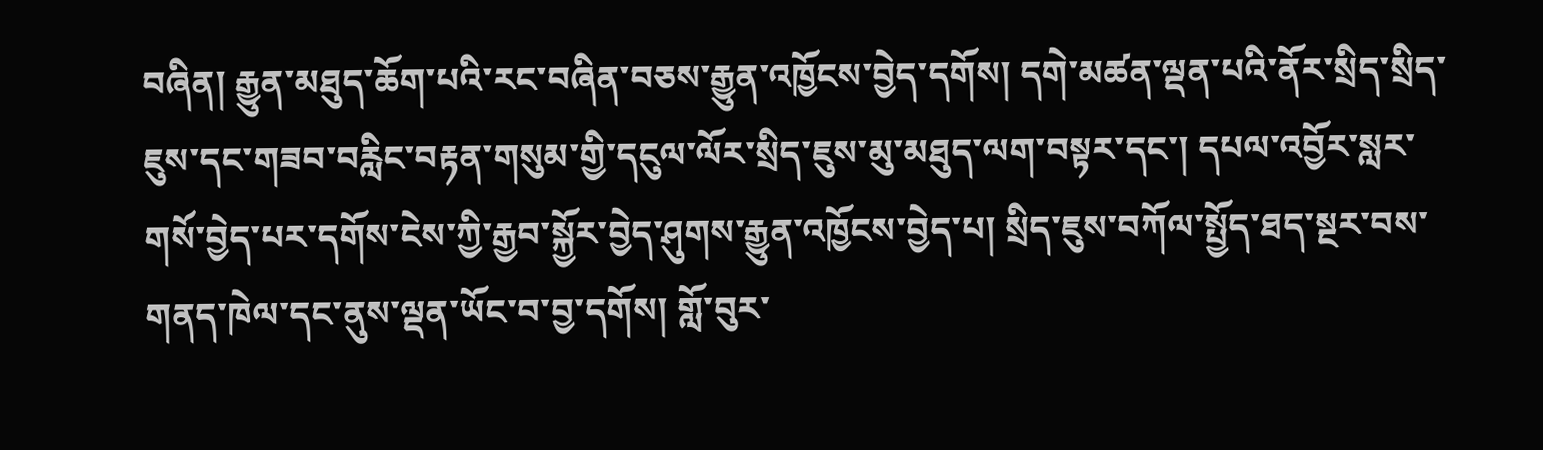བཞིན། རྒྱུན་མཐུད་ཆོག་པའི་རང་བཞིན་བཅས་རྒྱུན་འཁྱོངས་བྱེད་དགོས། དགེ་མཚན་ལྡན་པའི་ནོར་སྲིད་སྲིད་ཇུས་དང་གཟབ་བརླིང་བརྟན་གསུམ་གྱི་དངུལ་ལོར་སྲིད་ཇུས་མུ་མཐུད་ལག་བསྟར་དང་། དཔལ་འབྱོར་སླར་གསོ་བྱེད་པར་དགོས་ངེས་ཀྱི་རྒྱབ་སྐྱོར་བྱེད་ཤུགས་རྒྱུན་འཁྱོངས་བྱེད་པ། སྲིད་ཇུས་བཀོལ་སྤྱོད་ཐད་སྔར་བས་གནད་ཁེལ་དང་ནུས་ལྡན་ཡོང་བ་བྱ་དགོས། གློ་བུར་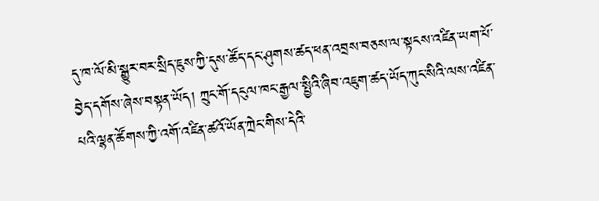དུ་ཁ་ལོ་མི་སྒྱུར་བར་སྲིད་ཇུས་ཀྱི་དུས་ཚོད་དང་ཤུགས་ཚད་ཕན་འབྲས་བཅས་ལ་སྟངས་འཛིན་ཡག་པོ་བྱེད་དགོས་ཞེས་བསྟན་ཡོད། ཀྲུང་གོ་དངུལ་ཁང་རྒྱལ་སྤྱིའི་ཞིབ་འཇུག་ཚད་ཡོད་ཀུང་སིའི་ལས་འཛིན་པའི་ལྷན་ཚོགས་ཀྱི་འགོ་འཛིན་ཚའོ་ཡོན་ཀྲེང་གིས་དེའི་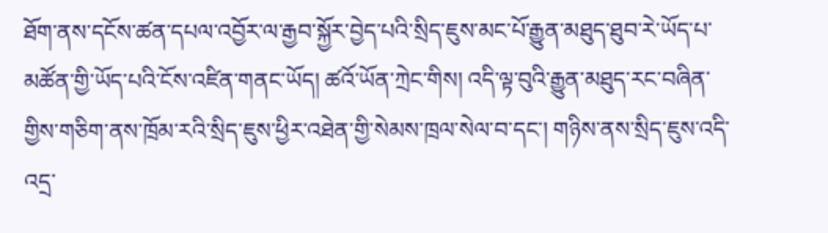ཐོག་ནས་དངོས་ཚན་དཔལ་འབྱོར་ལ་རྒྱབ་སྐྱོར་བྱེད་པའི་སྲིད་ཇུས་མང་པོ་རྒྱུན་མཐུད་ཐུབ་རེ་ཡོད་པ་མཚོན་གྱི་ཡོད་པའི་ངོས་འཛིན་གནང་ཡོད། ཚའོ་ཡོན་ཀྲེང་གིས། འདི་ལྟ་བུའི་རྒྱུན་མཐུད་རང་བཞིན་གྱིས་གཅིག་ནས་ཁྲོམ་རའི་སྲིད་ཇུས་ཕྱིར་འཐེན་གྱི་སེམས་ཁྲལ་སེལ་བ་དང་། གཉིས་ནས་སྲིད་ཇུས་འདི་འདྲ་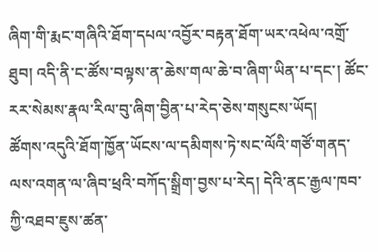ཞིག་གི་རྨང་གཞིའི་ཐོག་དཔལ་འབྱོར་བརྟན་ཐོག་ཡར་འཕེལ་འགྲོ་ཐུབ། འདི་ནི་ང་ཚོས་བལྟས་ན་ཆེས་གལ་ཆེ་བ་ཞིག་ཡིན་པ་དང་། ཚོང་རར་སེམས་རྣལ་རིལ་བུ་ཞིག་བྱིན་པ་རེད་ཅེས་གསུངས་ཡོད།
ཚོགས་འདུའི་ཐོག་ཁྱོན་ཡོངས་ལ་དམིགས་ཏེ་སང་ལོའི་གཙོ་གནད་ལས་འགན་ལ་ཞིབ་ཕྲའི་བཀོད་སྒྲིག་བྱས་པ་རེད། དེའི་ནང་རྒྱལ་ཁབ་ཀྱི་འཐབ་ཇུས་ཚན་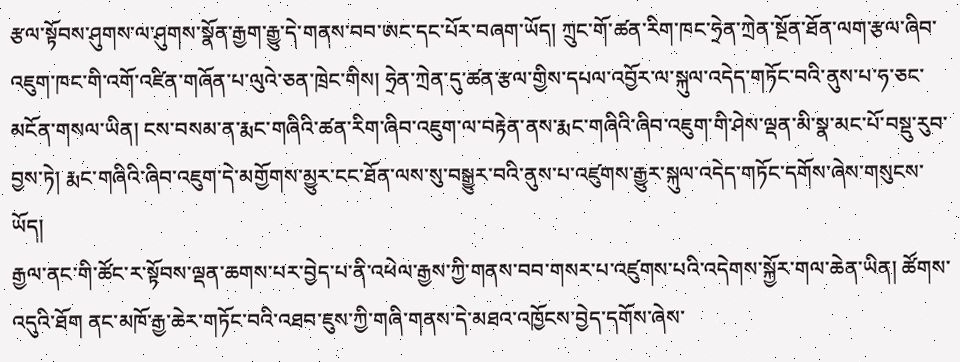རྩལ་སྟོབས་ཤུགས་ལ་ཤུགས་སྣོན་རྒྱག་རྒྱུ་དེ་གནས་བབ་ཨང་དང་པོར་བཞག་ཡོད། ཀྲུང་གོ་ཚན་རིག་ཁང་ཧྲེན་ཀྲེན་སྔོན་ཐོན་ལག་རྩལ་ཞིབ་འཇུག་ཁང་གི་འགོ་འཛིན་གཞོན་པ་ལུའེ་ཅན་ཁྲེང་གིས། ཧྲེན་ཀྲེན་དུ་ཚན་རྩལ་གྱིས་དཔལ་འབྱོར་ལ་སྐུལ་འདེད་གཏོང་བའི་ནུས་པ་ཧ་ཅང་མངོན་གསལ་ཡིན། ངས་བསམ་ན་རྨང་གཞིའི་ཚན་རིག་ཞིབ་འཇུག་ལ་བརྟེན་ནས་རྨང་གཞིའི་ཞིབ་འཇུག་གི་ཤེས་ལྡན་མི་སྣ་མང་པོ་བསྡུ་རུབ་བྱས་ཏེ། རྨང་གཞིའི་ཞིབ་འཇུག་དེ་མགྱོགས་མྱུར་ངང་ཐོན་ལས་སུ་བསྒྱུར་བའི་ནུས་པ་འཛུགས་རྒྱུར་སྐུལ་འདེད་གཏོང་དགོས་ཞེས་གསུངས་ཡོད།
རྒྱལ་ནང་གི་ཚོང་ར་སྟོབས་ལྡན་ཆགས་པར་བྱེད་པ་ནི་འཕེལ་རྒྱས་ཀྱི་གནས་བབ་གསར་པ་འཛུགས་པའི་འདེགས་སྐྱོར་གལ་ཆེན་ཡིན། ཚོགས་འདུའི་ཐོག ནང་མཁོ་རྒྱ་ཆེར་གཏོང་བའི་འཐབ་ཇུས་ཀྱི་གཞི་གནས་དེ་མཐའ་འཁྱོངས་བྱེད་དགོས་ཞེས་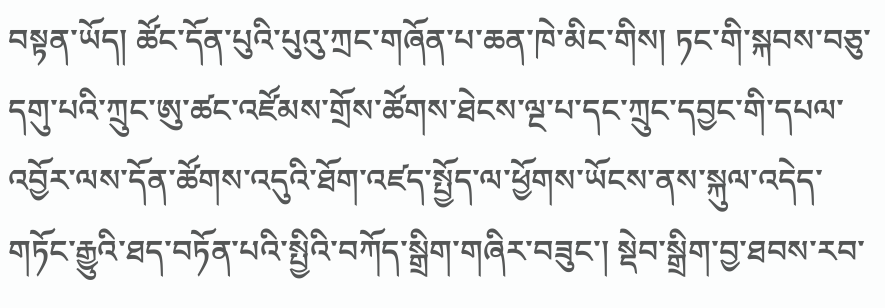བསྟན་ཡོད། ཚོང་དོན་པུའི་པུའུ་ཀྲང་གཞོན་པ་ཆན་ཁེ་མིང་གིས། ཏང་གི་སྐབས་བཅུ་དགུ་པའི་ཀྲུང་ཨུ་ཚང་འཛོམས་གྲོས་ཚོགས་ཐེངས་ལྔ་པ་དང་ཀྲུང་དབྱང་གི་དཔལ་འབྱོར་ལས་དོན་ཚོགས་འདུའི་ཐོག་འཛད་སྤྱོད་ལ་ཕྱོགས་ཡོངས་ནས་སྐུལ་འདེད་གཏོང་རྒྱུའི་ཐད་བཏོན་པའི་སྤྱིའི་བཀོད་སྒྲིག་གཞིར་བཟུང་། སྡེབ་སྒྲིག་བྱ་ཐབས་རབ་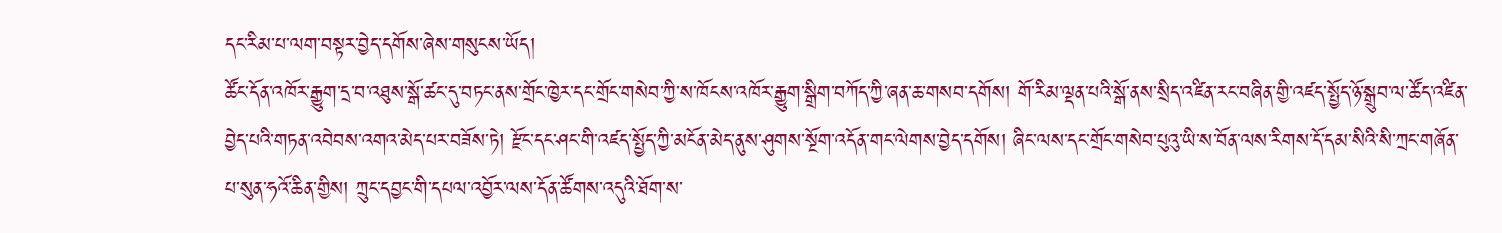དང་རིམ་པ་ལག་བསྟར་བྱེད་དགོས་ཞེས་གསུངས་ཡོད།
ཚོང་དོན་འཁོར་རྒྱུག་དྲ་བ་འཐུས་སྒོ་ཚང་དུ་བཏང་ནས་གྲོང་ཁྱེར་དང་གྲོང་གསེབ་ཀྱི་ས་ཁོངས་འཁོར་རྒྱུག་སྒྲིག་བཀོད་ཀྱི་ཞན་ཆ་གསབ་དགོས། གོ་རིམ་ལྡན་པའི་སྒོ་ནས་སྲིད་འཛིན་རང་བཞིན་གྱི་འཛད་སྤྱོད་ཉོ་སྒྲུབ་ལ་ཚོད་འཛིན་བྱེད་པའི་གཏན་འབེབས་འགའ་མེད་པར་བཟོས་ཏེ། རྫོང་དང་ཤང་གི་འཛད་སྤྱོད་ཀྱི་མངོན་མེད་ནུས་ཤུགས་སྔོག་འདོན་གང་ལེགས་བྱེད་དགོས། ཞིང་ལས་དང་གྲོང་གསེབ་པུའུ་ཡི་ས་བོན་ལས་རིགས་དོ་དམ་སིའི་སི་ཀྲང་གཞོན་པ་སུན་ཧའོ་ཆིན་གྱིས། ཀྲུང་དབྱང་གི་དཔལ་འབྱོར་ལས་དོན་ཚོགས་འདུའི་ཐོག་ས་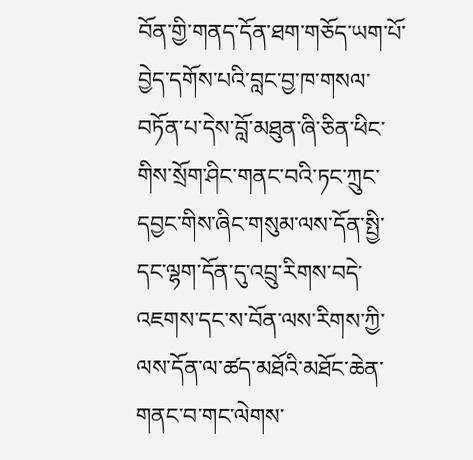བོན་གྱི་གནད་དོན་ཐག་གཅོད་ཡག་པོ་བྱེད་དགོས་པའི་བླང་བྱ་ཁ་གསལ་བཏོན་པ་དེས་བློ་མཐུན་ཞི་ཅིན་ཕིང་གིས་སྲོག་ཤིང་གནང་བའི་ཏང་ཀྲུང་དབྱང་གིས་ཞིང་གསུམ་ལས་དོན་སྤྱི་དང་ལྷག་དོན་དུ་འབྲུ་རིགས་བདེ་འཇགས་དང་ས་བོན་ལས་རིགས་ཀྱི་ལས་དོན་ལ་ཚད་མཐོའི་མཐོང་ཆེན་གནང་བ་གང་ལེགས་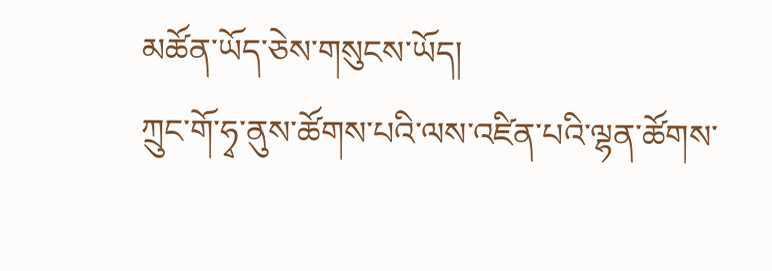མཚོན་ཡོད་ཅེས་གསུངས་ཡོད།
ཀྲུང་གོ་ཧྭ་ནུས་ཚོགས་པའི་ལས་འཛིན་པའི་ལྷན་ཚོགས་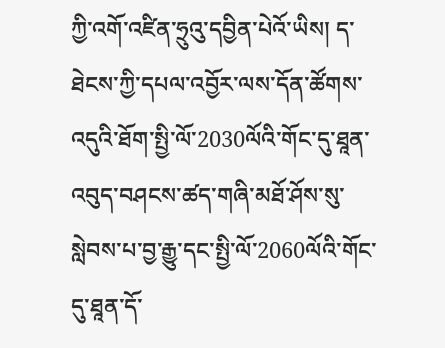ཀྱི་འགོ་འཛིན་ཧྲུའུ་དབྱིན་པེའོ་ཡིས། ད་ཐེངས་ཀྱི་དཔལ་འབྱོར་ལས་དོན་ཚོགས་འདུའི་ཐོག་སྤྱི་ལོ་2030ལོའི་གོང་དུ་ཐཱན་འབུད་བཤངས་ཚད་གཞི་མཐོ་ཤོས་སུ་སླེབས་པ་བྱ་རྒྱུ་དང་སྤྱི་ལོ་2060ལོའི་གོང་དུ་ཐཱན་དོ་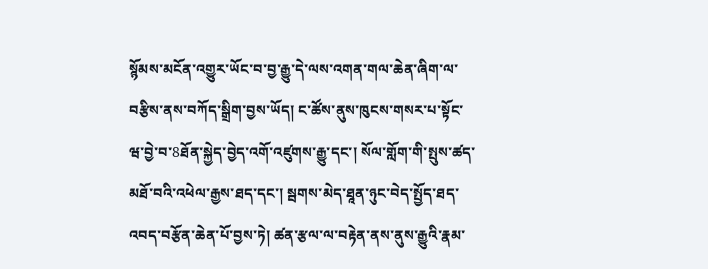སྙོམས་མངོན་འགྱུར་ཡོང་བ་བྱ་རྒྱུ་དེ་ལས་འགན་གལ་ཆེན་ཞིག་ལ་བརྩིས་ནས་བཀོད་སྒྲིག་བྱས་ཡོད། ང་ཚོས་ནུས་ཁུངས་གསར་པ་སྟོང་ཝ་བྱེ་བ་8ཐོན་སྐྱེད་བྱེད་འགོ་འཛུགས་རྒྱུ་དང་། སོལ་གློག་གི་སྤུས་ཚད་མཐོ་བའི་འཕེལ་རྒྱས་ཐད་དང་། སྦགས་མེད་ཐཱན་ཉུང་བེད་སྤྱོད་ཐད་འབད་བརྩོན་ཆེན་པོ་བྱས་ཏེ། ཚན་རྩལ་ལ་བརྟེན་ནས་ནུས་རྒྱུའི་རྣམ་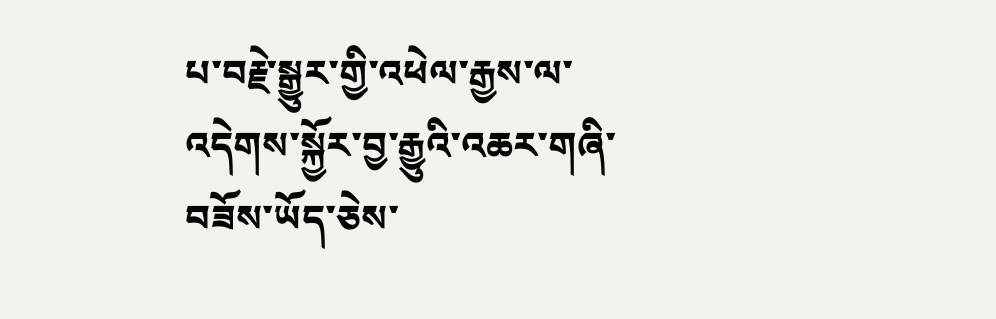པ་བརྗེ་སྒྱུར་གྱི་འཕེལ་རྒྱས་ལ་འདེགས་སྐྱོར་བྱ་རྒྱུའི་འཆར་གཞི་བཟོས་ཡོད་ཅེས་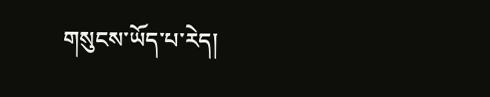གསུངས་ཡོད་པ་རེད།